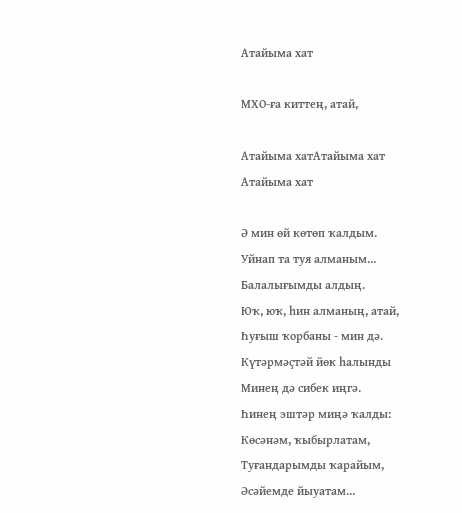Атайыма хат

МХО-ға киттең, атай,

Атайыма хатАтайыма хат
Атайыма хат

Ә мин өй көтөп ҡалдым.
Уйнап та туя алманым...
Балалығымды алдың.
Юҡ, юҡ, һин алманың, атай,
Һуғыш ҡорбаны - мин дә.
Күтәрмәҫтәй йөк һалынды
Минең дә сибек иңгә.
Һинең эштәр миңә ҡалды:
Көсәнәм, ҡыбырлатам,
Туғандарымды ҡарайым,
Әсәйемде йыуатам...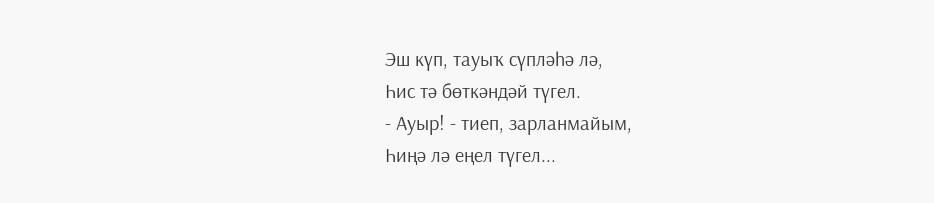Эш күп, тауыҡ сүпләһә лә,
Һис тә бөткәндәй түгел.
- Ауыр! - тиеп, зарланмайым,
Һиңә лә еңел түгел...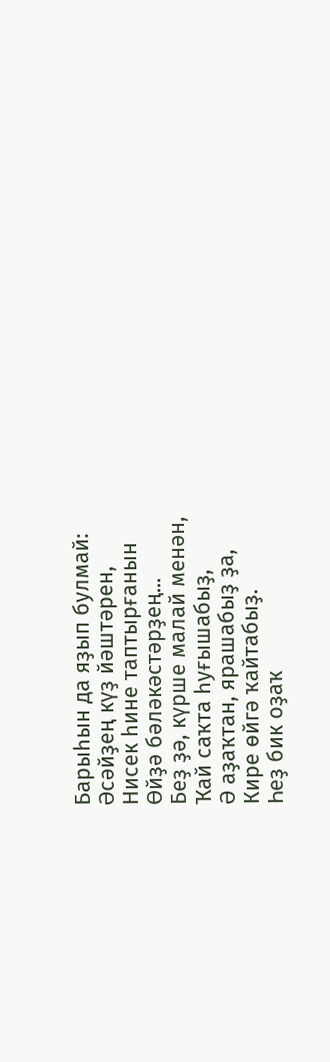Барыһын да яҙып булмай:
Әсәйҙең күҙ йәштәрен,
Нисек һине таптырғанын
Өйҙә бәләкәстәрҙең...
Беҙ ҙә, күрше малай менән,
Ҡай саҡта һуғышабыҙ,
Ә аҙаҡтан, ярашабыҙ ҙа,
Кире өйгә ҡайтабыҙ.
Һеҙ бик оҙаҡ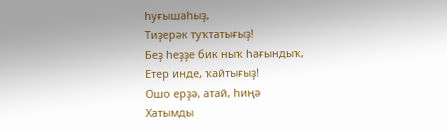һуғышаһыҙ,
Тиҙерәк туҡтатығыҙ!
Беҙ һеҙҙе бик ныҡ һағындыҡ,
Етер инде, ҡайтығыҙ!
Ошо ерҙә, атай, һиңә
Хатымды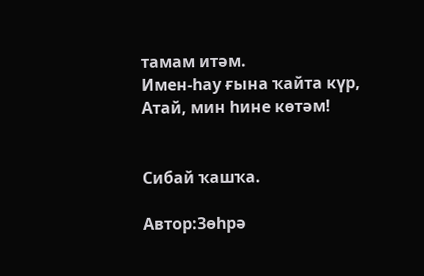тамам итәм.
Имен-һау ғына ҡайта күр,
Атай, мин һине көтәм!


Сибай ҡашҡа.

Автор:Зөһрә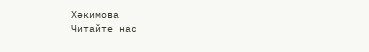Хәкимова
Читайте нас